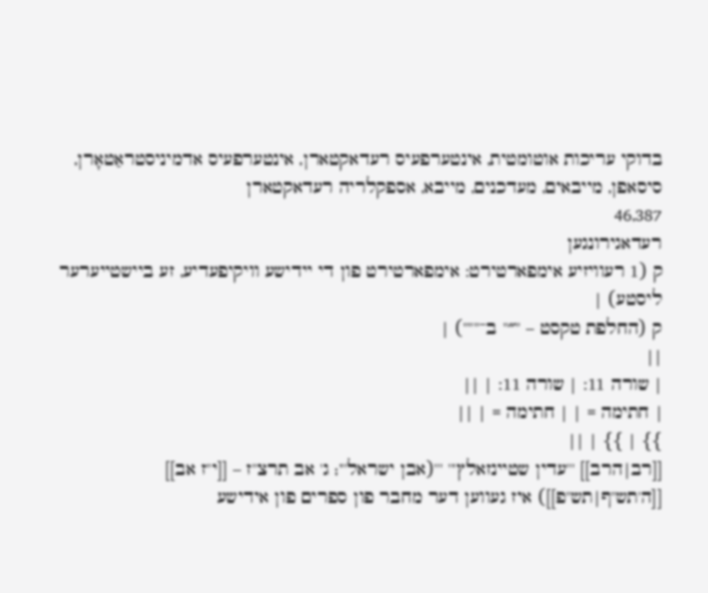בדוקי עריכות אוטומטית, אינטערפעיס רעדאקטארן, אינטערפעיס אדמיניסטראַטאָרן, סיסאפן, מייבאים, מעדכנים, מייבא, אספקלריה רעדאקטארן
46,387
רעדאגירונגען
ק (1 רעוויזיע אימפארטירט: אימפארטירט פון די יידישע וויקיפעדיע, זע ביישטייערער ליסטע) |
ק (החלפת טקסט – "״" ב־""") |
||
| שורה 11: | שורה 11: | ||
| חתימה = | | חתימה = | ||
}} | }} | ||
[[רב|הרב]] '''עדין שטיינזאלץ''' '''(אבן ישראל'''; ג' אב תרצ"ז – [[י"ז אב]] [[ה'תש"ף|תש"פ]]) איז געווען דער מחבר פון ספרים פון אידישע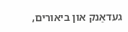געדאַנק און ביאורים,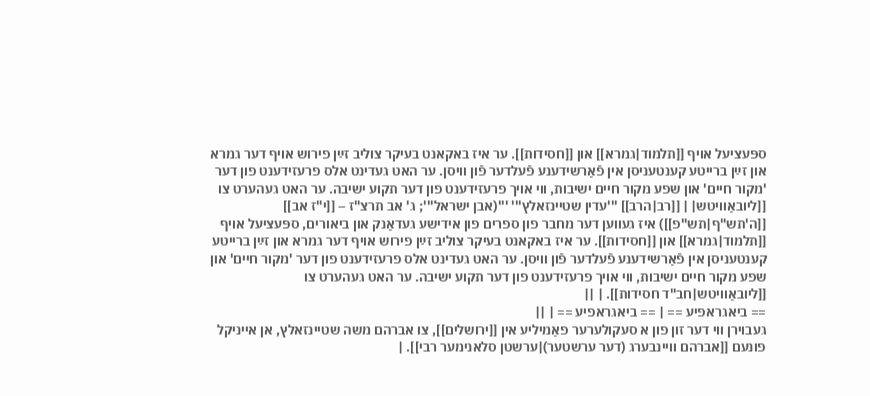ספּעציעל אויף [[תלמוד|גמרא]] און [[חסידות]]. ער איז באקאנט בעיקר צוליב זײַן פירוש אויף דער גמרא און זײַן ברייטע קענטעניסן אין פֿאַרשידענע פֿעלדער פֿון וויסן. ער האט געדינט אלס פרעזידענט פון דער 'מקור חיים' און שפע מקור חיים ישיבות, ווי אויך פרעזידענט פון דער תקוע ישיבה. ער האט געהערט צו [[ליובאַוויטש| | [[רב|הרב]] '''עדין שטיינזאלץ''' '''(אבן ישראל'''; ג' אב תרצ"ז – [[י"ז אב]] [[ה'תש"ף|תש"פ]]) איז געווען דער מחבר פון ספרים פון אידישע געדאַנק און ביאורים, ספּעציעל אויף [[תלמוד|גמרא]] און [[חסידות]]. ער איז באקאנט בעיקר צוליב זײַן פירוש אויף דער גמרא און זײַן ברייטע קענטעניסן אין פֿאַרשידענע פֿעלדער פֿון וויסן. ער האט געדינט אלס פרעזידענט פון דער 'מקור חיים' און שפע מקור חיים ישיבות, ווי אויך פרעזידענט פון דער תקוע ישיבה. ער האט געהערט צו [[ליובאַוויטש|חב"ד חסידות]]. | ||
== ביאגראפיע == | == ביאגראפיע == | ||
געבוירן ווי דער זון פון א סעקולערער פאַמיליע אין [[ירושלים]], צו אברהם משה שטיינזאלץ, אן אייניקל פונעם [[אברהם וויינבערג (דער ערשטער)|ערשטן סלאנימער רבי]]. |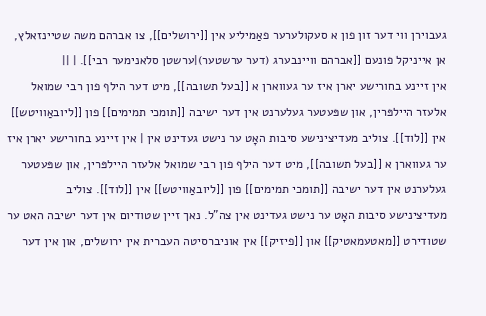געבוירן ווי דער זון פון א סעקולערער פאַמיליע אין [[ירושלים]], צו אברהם משה שטיינזאלץ, אן אייניקל פונעם [[אברהם וויינבערג (דער ערשטער)|ערשטן סלאנימער רבי]]. | ||
אין זיינע בחורישע יארן איז ער געווארן א [[בעל תשובה]], מיט דער הילף פון רבי שמואל אלעזר היילפּרין, און שפּעטער געלערנט אין דער ישיבה [[תומכי תמימים]] פון [[ליובאַוויטש]] אין [[לוד]]. צוליב מעדיצינישע סיבות האָט ער נישט געדינט אין | אין זיינע בחורישע יארן איז ער געווארן א [[בעל תשובה]], מיט דער הילף פון רבי שמואל אלעזר היילפּרין, און שפּעטער געלערנט אין דער ישיבה [[תומכי תמימים]] פון [[ליובאַוויטש]] אין [[לוד]]. צוליב מעדיצינישע סיבות האָט ער נישט געדינט אין צה"ל. נאך זיין שטודיום אין דער ישיבה האט ער שטודירט [[מאטעמאטיק]] און [[פיזיק]] אין אוניברסיטה העברית אין ירושלים, און אין דער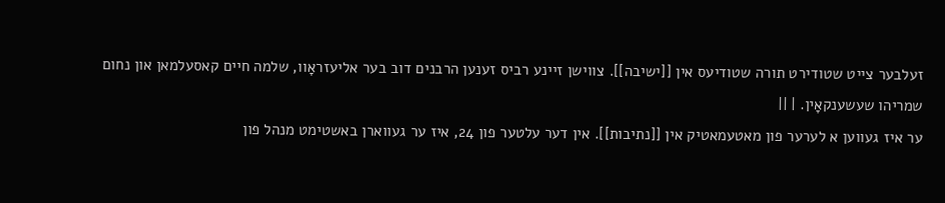זעלבער צייט שטודירט תורה שטודיעס אין [[ישיבה]]. צווישן זיינע רביס זענען הרבנים דוב בער אליעזראָוו, שלמה חיים קאסעלמאן און נחום שמריהו שעשענקאָין. | ||
ער איז געווען א לערער פון מאטעמאטיק אין [[נתיבות]]. אין דער עלטער פון 24, איז ער געווארן באשטימט מנהל פון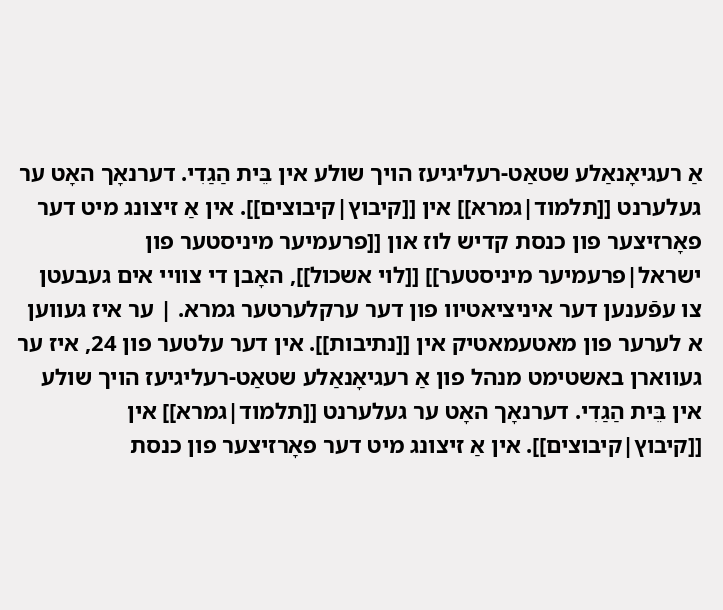אַ רעגיאָנאַלע שטאַט-רעליגיעז הויך שולע אין בֵּית הַגַדִי. דערנאָך האָט ער געלערנט [[תלמוד|גמרא]] אין [[קיבוץ|קיבוצים]]. אין אַ זיצונג מיט דער פאָרזיצער פון כנסת קדיש לוז און [[פרעמיער מיניסטער פון ישראל|פרעמיער מיניסטער]] [[לוי אשכול]], האָבן די צוויי אים געבעטן צו עפֿענען דער איניציאטיוו פון דער ערקלערטער גמרא. | ער איז געווען א לערער פון מאטעמאטיק אין [[נתיבות]]. אין דער עלטער פון 24, איז ער געווארן באשטימט מנהל פון אַ רעגיאָנאַלע שטאַט-רעליגיעז הויך שולע אין בֵּית הַגַדִי. דערנאָך האָט ער געלערנט [[תלמוד|גמרא]] אין [[קיבוץ|קיבוצים]]. אין אַ זיצונג מיט דער פאָרזיצער פון כנסת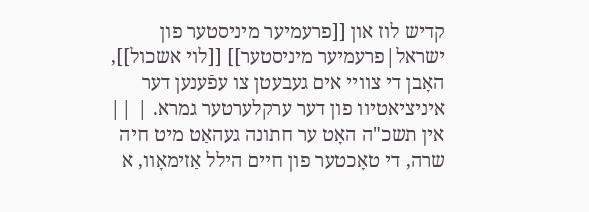קדיש לוז און [[פרעמיער מיניסטער פון ישראל|פרעמיער מיניסטער]] [[לוי אשכול]], האָבן די צוויי אים געבעטן צו עפֿענען דער איניציאטיוו פון דער ערקלערטער גמרא. | ||
אין תשכ"ה האָט ער חתונה געהאַט מיט חיה שרה, די טאָכטער פון חיים הילל אַזימאָוו, א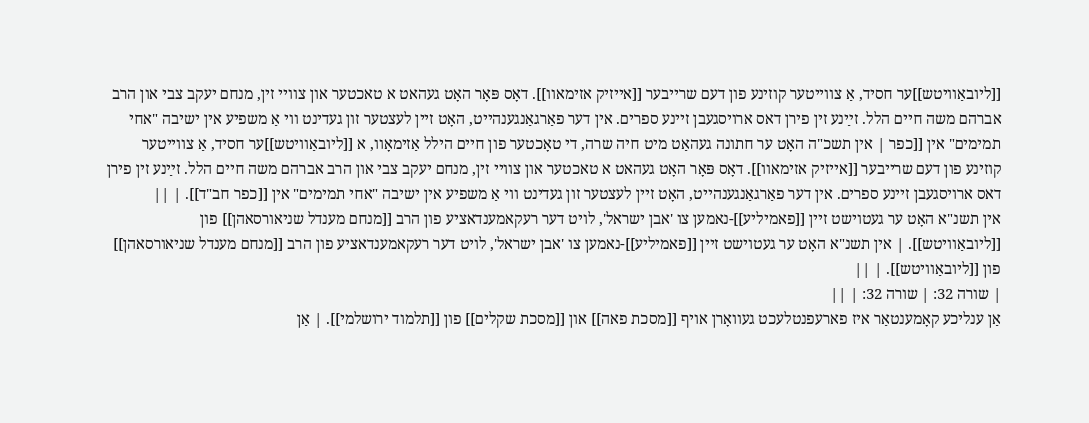[[ליובאַוויטש]]ער חסיד, אַ צווייטער קוזינע פון דעם שרייבער [[אייזיק אזימאוו]]. דאָס פּאָר האָט געהאט א טאכטער און צוויי זין, מנחם יעקב צבי און הרב אברהם משה חיים הלל. זײַנע זין פירן דאס ארויסגעבן זיינע ספרים. אין דער פאַרגאַנגענהייט, האָט זיין לעצטער זון געדינט ווי אַ משפיע אין ישיבה "אחי תמימים" אין [[כפר | אין תשכ"ה האָט ער חתונה געהאַט מיט חיה שרה, די טאָכטער פון חיים הילל אַזימאָוו, א [[ליובאַוויטש]]ער חסיד, אַ צווייטער קוזינע פון דעם שרייבער [[אייזיק אזימאוו]]. דאָס פּאָר האָט געהאט א טאכטער און צוויי זין, מנחם יעקב צבי און הרב אברהם משה חיים הלל. זײַנע זין פירן דאס ארויסגעבן זיינע ספרים. אין דער פאַרגאַנגענהייט, האָט זיין לעצטער זון געדינט ווי אַ משפיע אין ישיבה "אחי תמימים" אין [[כפר חב"ד]]. | ||
אין תשנ"א האָט ער געטוישט זיין [[פאמיליע]]-נאמען צו 'אבן ישראל', לויט דער רעקאמענדאציע פון הרב [[מנחם מענדל שניאורסאהן]] פון [[ליובאַוויטש]]. | אין תשנ"א האָט ער געטוישט זיין [[פאמיליע]]-נאמען צו 'אבן ישראל', לויט דער רעקאמענדאציע פון הרב [[מנחם מענדל שניאורסאהן]] פון [[ליובאַוויטש]]. | ||
| שורה 32: | שורה 32: | ||
אַן ענליכע קאָמענטאַר איז פארעפנטלעכט געוואָרן אויף [[מסכת פאה]] און [[מסכת שקלים]] פון [[תלמוד ירושלמי]]. | אַן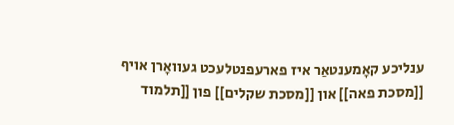ענליכע קאָמענטאַר איז פארעפנטלעכט געוואָרן אויף [[מסכת פאה]] און [[מסכת שקלים]] פון [[תלמוד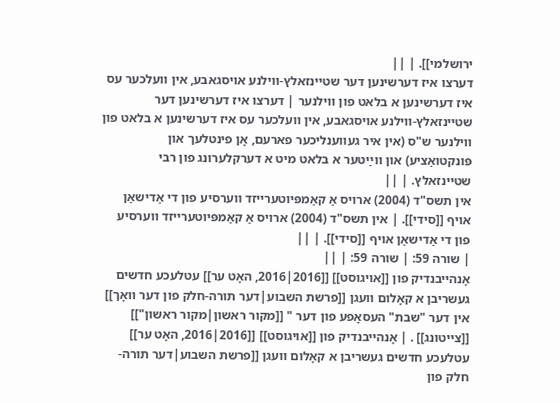ירושלמי]]. | ||
דערצו איז דערשינען דער שטיינזאלץ-ווילנע אויסגאבע, אין וועלכער עס איז דערשינען א בלאט פון ווילנער | דערצו איז דערשינען דער שטיינזאלץ-ווילנע אויסגאבע, אין וועלכער עס איז דערשינען א בלאט פון ווילנער ש"ס (אין איר געווענליכער פארעם, אָן פינטלעך און פּונקטואַציע) און ווײַטער א בלאט מיט א דערקלערונג פון רבי שטיינזאלץ. | ||
אין תשס"ד (2004) ארויס אַ קאַמפּיוטערייזד ווערסיע פון די אַדישאַן אויף [[סידי]]. | אין תשס"ד (2004) ארויס אַ קאַמפּיוטערייזד ווערסיע פון די אַדישאַן אויף [[סידי]]. | ||
| שורה 59: | שורה 59: | ||
אָנהייבנדיק פון [[אויגוסט]] [[2016|2016, האָט ער]] עטלעכע חדשים געשריבן א קאָלום וועגן [[פרשת השבוע|דער תורה-חלק פון דער וואָך]] אין דער "שבת" העסאָפע פון דער " [[מקור ראשון|מקור ראשון"]] [[צייטונג]] . | אָנהייבנדיק פון [[אויגוסט]] [[2016|2016, האָט ער]] עטלעכע חדשים געשריבן א קאָלום וועגן [[פרשת השבוע|דער תורה-חלק פון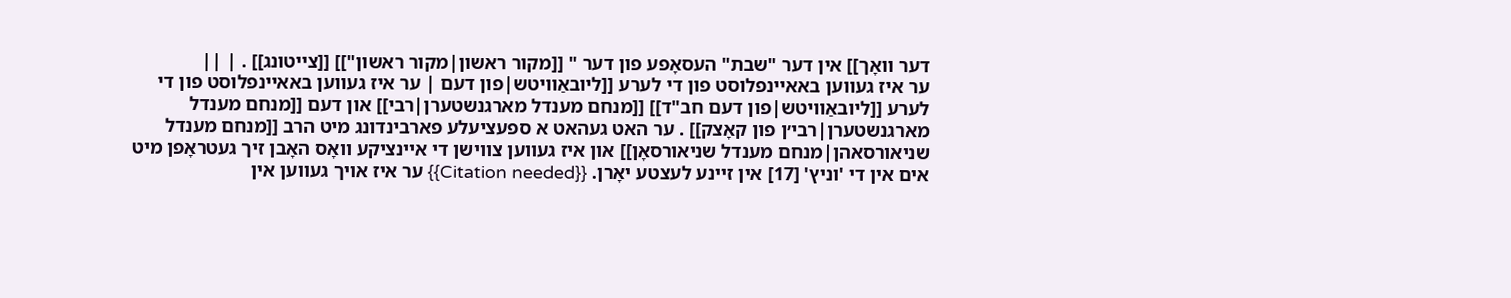דער וואָך]] אין דער "שבת" העסאָפע פון דער " [[מקור ראשון|מקור ראשון"]] [[צייטונג]] . | ||
ער איז געווען באאיינפלוסט פון די לערע [[ליובאַוויטש|פון דעם | ער איז געווען באאיינפלוסט פון די לערע [[ליובאַוויטש|פון דעם חב"ד]] [[מנחם מענדל מארגנשטערן|רבי]] און דעם [[מנחם מענדל מארגנשטערן|רבי׳ן פון קאָצק]] . ער האט געהאט א ספעציעלע פארבינדונג מיט הרב [[מנחם מענדל שניאורסאהן|מנחם מענדל שניאורסאָן]] און איז געווען צווישן די איינציקע וואָס האָבן זיך געטראָפן מיט אים אין די 'וניץ' [17] אין זיינע לעצטע יאָרן. {{Citation needed}} ער איז אויך געווען אין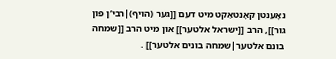נאָענטן קאָנטאַקט מיט דעם [[גער (הויף)|רבי’ן פון גור]], הרב [[ישראל אלטער]] און מיט הרב [[שמחה בונם אלטער|שמחה בונים אלטער]] .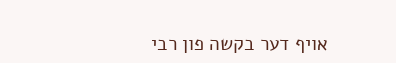אויף דער בקשה פון רבי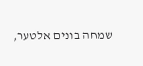שמחה בונים אלטער,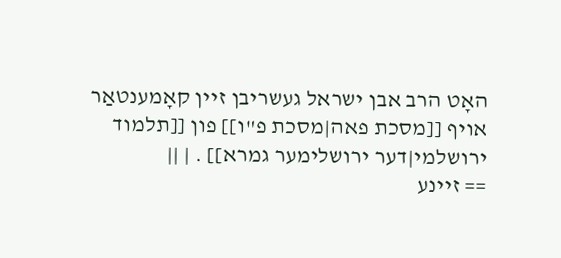האָט הרב אבן ישראל געשריבן זיין קאָמענטאַר אויף [[מסכת פאה|מסכת פ"ו]] פון [[תלמוד ירושלמי|דער ירושלימער גמרא]] . | ||
== זיינע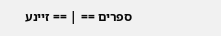ספרים == | == זיינע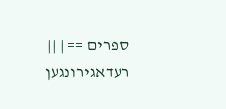ספרים == | ||
רעדאגירונגען